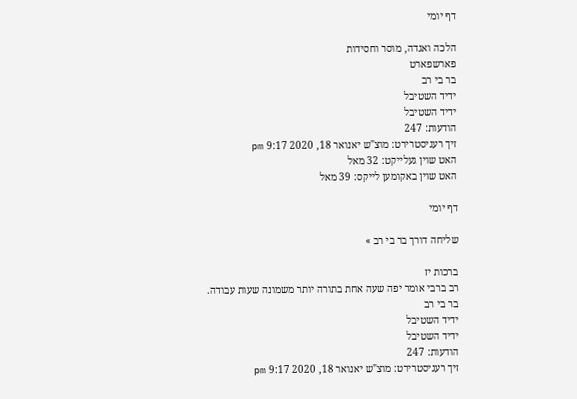דף יומי

הלכה ואגדה, מוסר וחסידות
פארשפארט
בר בי רב
ידיד השטיבל
ידיד השטיבל
הודעות: 247
זיך רעגיסטרירט: מוצ"ש יאנואר 18, 2020 9:17 pm
האט שוין געלייקט: 32 מאל
האט שוין באקומען לייקס: 39 מאל

דף יומי

שליחה דורך בר בי רב »

ברכות יז
רב ברבי אומר יפה שעה אחת בתורה יותר משמונה שעות עבודה.
בר בי רב
ידיד השטיבל
ידיד השטיבל
הודעות: 247
זיך רעגיסטרירט: מוצ"ש יאנואר 18, 2020 9:17 pm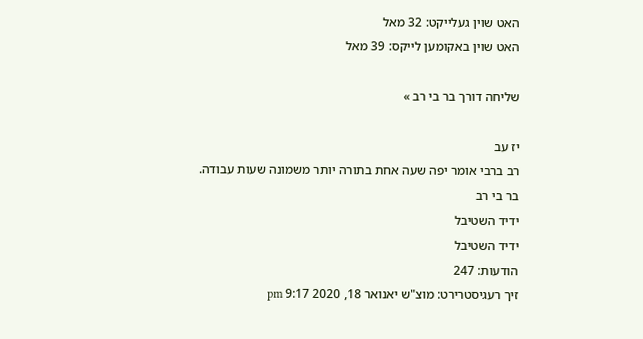האט שוין געלייקט: 32 מאל
האט שוין באקומען לייקס: 39 מאל

שליחה דורך בר בי רב »

יז עב
רב ברבי אומר יפה שעה אחת בתורה יותר משמונה שעות עבודה.
בר בי רב
ידיד השטיבל
ידיד השטיבל
הודעות: 247
זיך רעגיסטרירט: מוצ"ש יאנואר 18, 2020 9:17 pm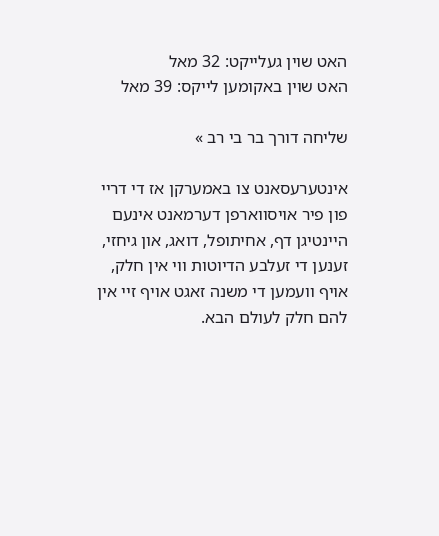האט שוין געלייקט: 32 מאל
האט שוין באקומען לייקס: 39 מאל

שליחה דורך בר בי רב »

אינטערעסאנט צו באמערקן אז די דריי פון פיר אויסווארפן דערמאנט אינעם היינטיגן דף, אחיתופל, דואג, און גיחזי, זענען די זעלבע הדיוטות ווי אין חלק, אויף וועמען די משנה זאגט אויף זיי אין להם חלק לעולם הבא.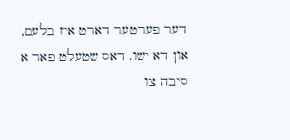דער פערטער דארט איז בלעם, און דא ישו. דאס שטעלט פאר א סיבה צו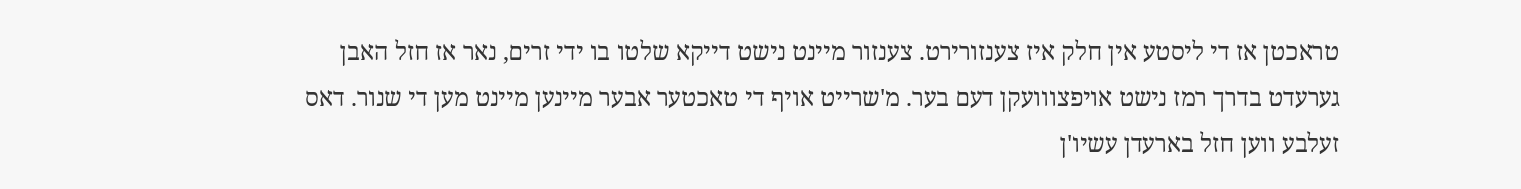טראכטן אז די ליסטע אין חלק איז צענזורירט. צענזור מיינט נישט דייקא שלטו בו ידי זרים, נאר אז חזל האבן גערעדט בדרך רמז נישט אויפצווועקן דעם בער. מ'שרייט אויף די טאכטער אבער מיינען מיינט מען די שנור. דאס זעלבע ווען חזל בארעדן עשיו'ן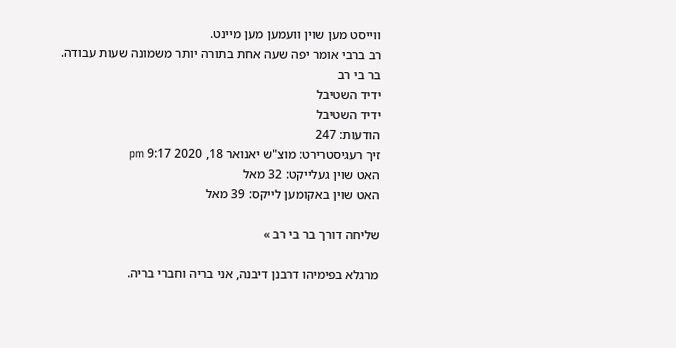ווייסט מען שוין וועמען מען מיינט.
רב ברבי אומר יפה שעה אחת בתורה יותר משמונה שעות עבודה.
בר בי רב
ידיד השטיבל
ידיד השטיבל
הודעות: 247
זיך רעגיסטרירט: מוצ"ש יאנואר 18, 2020 9:17 pm
האט שוין געלייקט: 32 מאל
האט שוין באקומען לייקס: 39 מאל

שליחה דורך בר בי רב »

מרגלא בפימיהו דרבנן דיבנה, אני בריה וחברי בריה.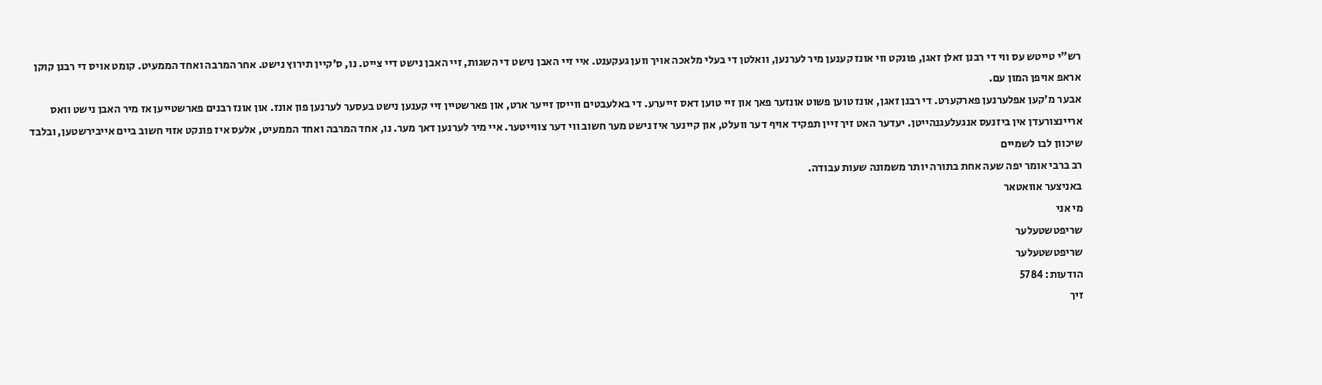רש"י טייטש עס ווי די רבנן זאלן זאגן, פונקט ווי אונז קענען מיר לערנען, וואלטן די בעלי מלאכה אויך ווען געקענט. איי זיי האבן נישט די השגות, זיי האבן נישט דיי צייט. נו, ס'קיין תירוץ נישט. אחר המרבה ואחד הממעיט. קומט אויס די רבנן קוקן אראפ אויפן המון עם.
אבער מ'קען אפלערנען פארקערט. די רבנן זאגן, אונז טוען פשוט אונזער פאך און זיי טוען דאס זייערע. די באלעבטים ווייסן זייער ארט, און פארשטיין זיי קענען נישט בעסער לערנען פון אונז. און אונז רבנים פארשטייען אז מיר האבן נישט וואס אריינצורעדן אין ביזנעס אנגעלעגנהייטן. יעדער האט זיך זיין תפקיד אויף דער וועלט, און קיינער איז נישט מער חשוב ווי דער צווייטער. איי מיר לערנען דאך מער. נו, אחד המרבה ואחד הממעיט, אלעס איז פונקט אזוי חשוב ביים אייבירשטען, ובלבד שיכוון לבו לשמיים
רב ברבי אומר יפה שעה אחת בתורה יותר משמונה שעות עבודה.
באניצער אוואטאר
מי אני
שריפטשטעלער
שריפטשטעלער
הודעות: 5784
זיך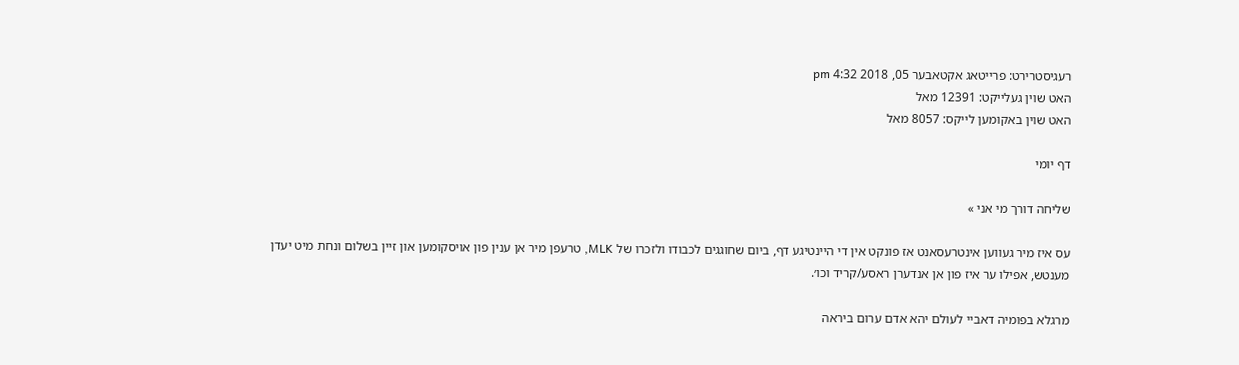רעגיסטרירט: פרייטאג אקטאבער 05, 2018 4:32 pm
האט שוין געלייקט: 12391 מאל
האט שוין באקומען לייקס: 8057 מאל

דף יומי

שליחה דורך מי אני »

עס איז מיר געווען אינטרעסאנט אז פונקט אין די היינטיגע דף, ביום שחוגגים לכבודו ולזכרו של MLK, טרעפן מיר אן ענין פון אויסקומען און זיין בשלום ונחת מיט יעדן מענטש, אפילו ער איז פון אן אנדערן ראסע/קריד וכו׳.

מרגלא בפומיה דאביי לעולם יהא אדם ערום ביראה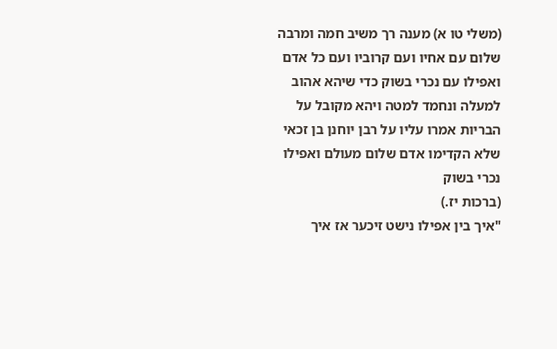(משלי טו א) מענה רך משיב חמה ומרבה שלום עם אחיו ועם קרוביו ועם כל אדם ואפילו עם נכרי בשוק כדי שיהא אהוב למעלה ונחמד למטה ויהא מקובל על הבריות אמרו עליו על רבן יוחנן בן זכאי שלא הקדימו אדם שלום מעולם ואפילו נכרי בשוק
(ברכות יז.)
"איך בין אפילו נישט זיכער אז איך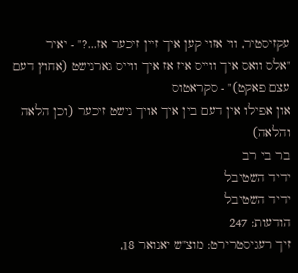עקזיסטיר, ווי אזוי קען איך זיין זיכער אז...?" - יאיר
"אלס וואס איך ווייס איז אז איך ווייס גארנישט (אחוץ דעם עצם פאקט)" - סקראטוס
און אפילו אין דעם בין איך אויך נישט זיכער (וכן הלאה והלאה)
בר בי רב
ידיד השטיבל
ידיד השטיבל
הודעות: 247
זיך רעגיסטרירט: מוצ"ש יאנואר 18,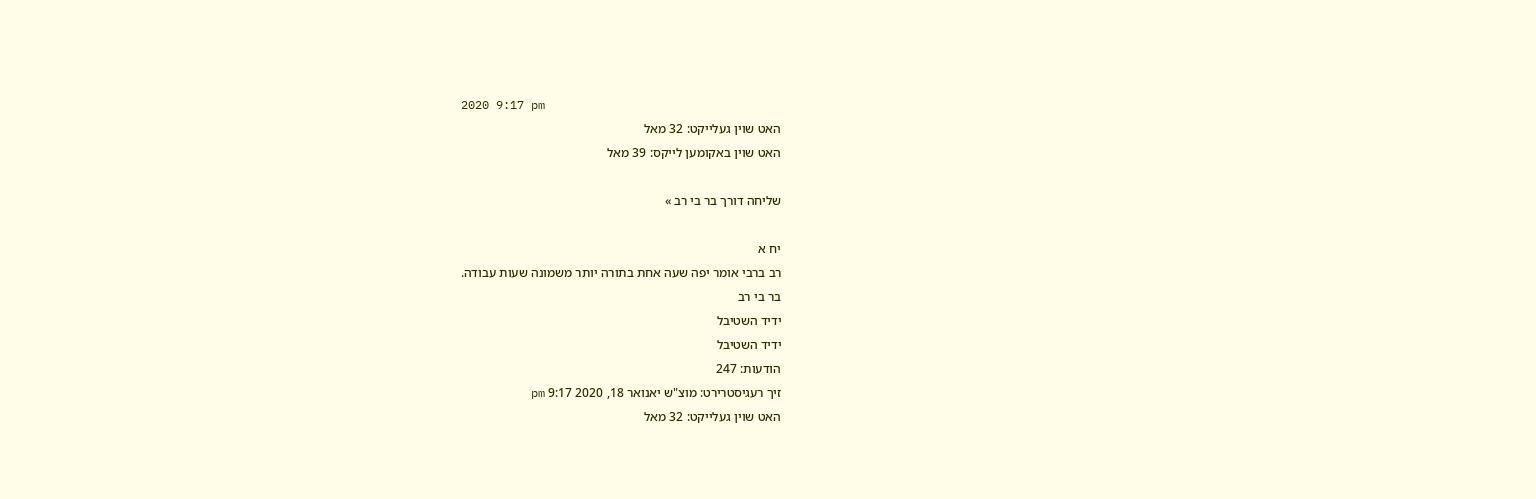2020 9:17 pm
האט שוין געלייקט: 32 מאל
האט שוין באקומען לייקס: 39 מאל

שליחה דורך בר בי רב »

יח א
רב ברבי אומר יפה שעה אחת בתורה יותר משמונה שעות עבודה.
בר בי רב
ידיד השטיבל
ידיד השטיבל
הודעות: 247
זיך רעגיסטרירט: מוצ"ש יאנואר 18, 2020 9:17 pm
האט שוין געלייקט: 32 מאל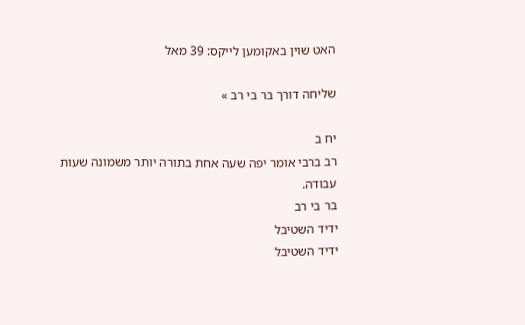האט שוין באקומען לייקס: 39 מאל

שליחה דורך בר בי רב »

יח ב
רב ברבי אומר יפה שעה אחת בתורה יותר משמונה שעות עבודה.
בר בי רב
ידיד השטיבל
ידיד השטיבל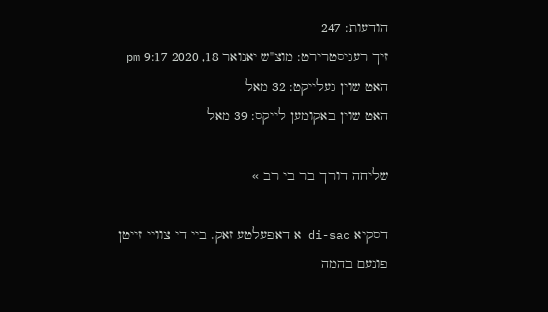הודעות: 247
זיך רעגיסטרירט: מוצ"ש יאנואר 18, 2020 9:17 pm
האט שוין געלייקט: 32 מאל
האט שוין באקומען לייקס: 39 מאל

שליחה דורך בר בי רב »

דסקיא di-sac א דאפעלטע זאק. ביי די צוויי זייטן פונעם בהמה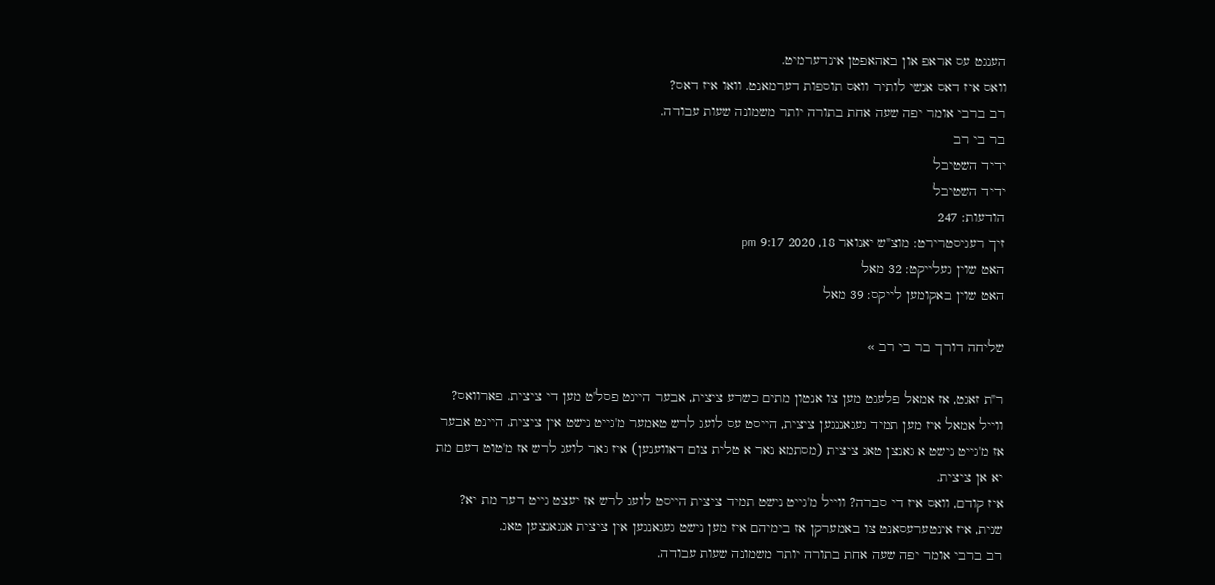הענגט עס אראפ און באהאפטן אינדערמיט.
וואס איז דאס אנשי לותיר וואס תוספות דערמאנט. וואו איז דאס?
רב ברבי אומר יפה שעה אחת בתורה יותר משמונה שעות עבודה.
בר בי רב
ידיד השטיבל
ידיד השטיבל
הודעות: 247
זיך רעגיסטרירט: מוצ"ש יאנואר 18, 2020 9:17 pm
האט שוין געלייקט: 32 מאל
האט שוין באקומען לייקס: 39 מאל

שליחה דורך בר בי רב »

ר"ת זאגט, אז אמאל פלעגט מען צו אנטון מתים כשרע ציצית, אבער היינט פסל'ט מען די ציצית. פארוואס? ווייל אמאל איז מען תמיד געגאננגען ציצית, הייסט עס לועג לרש טאמער מ'גייט נישט אין ציצית. היינט אבער אז מ'גייט נישט א גאנצן טאג ציצית (מסתמא נאר א טלית צום דאווענען) איז גאר לועג לרש אז מ'טוט דעם מת יא אן ציצית.
איז קודם, וואס איז די סברה? ווייל מ'גייט נישט תמיד ציצית הייסט לועג לרש אז יעצט גייט דער מת יא?
שנית, איז אינטערעסאנט צו באמערקן אז בימיהם איז מען נישט געגאנגען אין ציצית אנגאנצען טאג.
רב ברבי אומר יפה שעה אחת בתורה יותר משמונה שעות עבודה.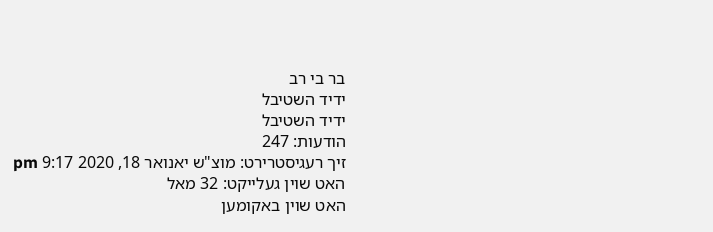בר בי רב
ידיד השטיבל
ידיד השטיבל
הודעות: 247
זיך רעגיסטרירט: מוצ"ש יאנואר 18, 2020 9:17 pm
האט שוין געלייקט: 32 מאל
האט שוין באקומען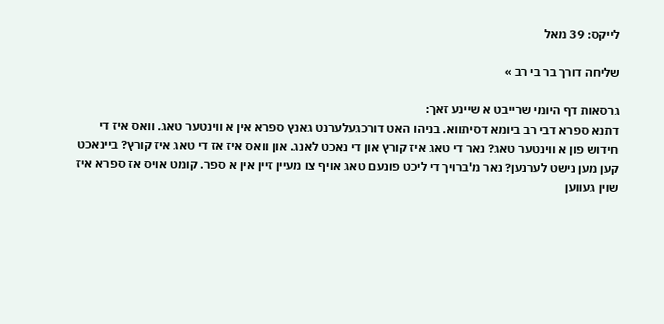לייקס: 39 מאל

שליחה דורך בר בי רב »

גרסאות דף היומי שרייבט א שיינע זאך:
דתנא ספרא דבי רב ביומא דסיתווא. בניהו האט דורכגעלערנט גאנץ ספרא אין א ווינטער טאג. וואס איז די חידוש פון א ווינטער טאג? נאר די טאג איז קורץ און די נאכט לאנג. און וואס איז אז די טאג איז קורץ? ביינאכט קען מען נישט לערנען? נאר מ'ברויך די ליכט פונעם טאג אויף צו מעיין זיין אין א ספר. קומט אויס אז ספרא איז שוין געווען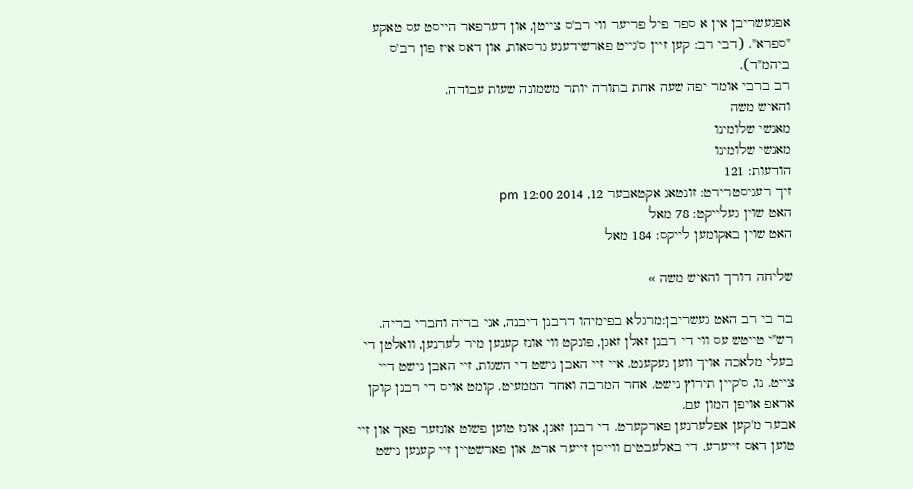אפגעשריבן אין א ספר פיל פריער ווי רב'ס צייטן, און דערפאר הייסט עס טאקע "ספרא". (דבי רב: קען זיין ס'גייט פארשידענע גרסאות, און דאס איז פון רב'ס ביהמ"ד).
רב ברבי אומר יפה שעה אחת בתורה יותר משמונה שעות עבודה.
והאיש משה
מאנשי שלומינו
מאנשי שלומינו
הודעות: 121
זיך רעגיסטרירט: זונטאג אקטאבער 12, 2014 12:00 pm
האט שוין געלייקט: 78 מאל
האט שוין באקומען לייקס: 184 מאל

שליחה דורך והאיש משה »

בר בי רב האט געשריבן:מרגלא בפימיהו דרבנן דיבנה, אני בריה וחברי בריה.
רש"י טייטש עס ווי די רבנן זאלן זאגן, פונקט ווי אונז קענען מיר לערנען, וואלטן די בעלי מלאכה אויך ווען געקענט. איי זיי האבן נישט די השגות, זיי האבן נישט דיי צייט. נו, ס'קיין תירוץ נישט. אחר המרבה ואחד הממעיט. קומט אויס די רבנן קוקן אראפ אויפן המון עם.
אבער מ'קען אפלערנען פארקערט. די רבנן זאגן, אונז טוען פשוט אונזער פאך און זיי טוען דאס זייערע. די באלעבטים ווייסן זייער ארט, און פארשטיין זיי קענען נישט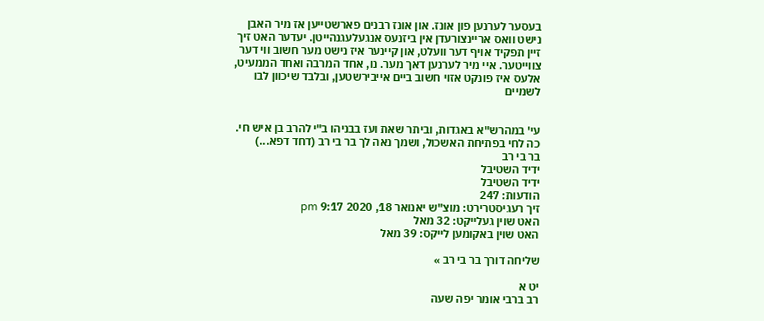בעסער לערנען פון אונז. און אונז רבנים פארשטייען אז מיר האבן נישט וואס אריינצורעדן אין ביזנעס אנגעלעגנהייטן. יעדער האט זיך זיין תפקיד אויף דער וועלט, און קיינער איז נישט מער חשוב ווי דער צווייטער. איי מיר לערנען דאך מער. נו, אחד המרבה ואחד הממעיט, אלעס איז פונקט אזוי חשוב ביים אייבירשטען, ובלבד שיכוון לבו לשמיים


עי' במהרש"א באגדות, וביתר שאת ועז בבניהו ב"י להרב בן איש חי.
כה לחי בפתיחת האשכול, ושמך נאה לך בר בי רב (דחד דפא...)
בר בי רב
ידיד השטיבל
ידיד השטיבל
הודעות: 247
זיך רעגיסטרירט: מוצ"ש יאנואר 18, 2020 9:17 pm
האט שוין געלייקט: 32 מאל
האט שוין באקומען לייקס: 39 מאל

שליחה דורך בר בי רב »

יט א
רב ברבי אומר יפה שעה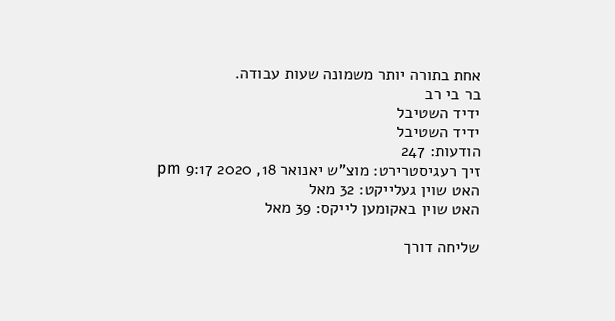אחת בתורה יותר משמונה שעות עבודה.
בר בי רב
ידיד השטיבל
ידיד השטיבל
הודעות: 247
זיך רעגיסטרירט: מוצ"ש יאנואר 18, 2020 9:17 pm
האט שוין געלייקט: 32 מאל
האט שוין באקומען לייקס: 39 מאל

שליחה דורך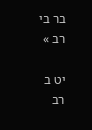בר בי רב »

יט ב
רב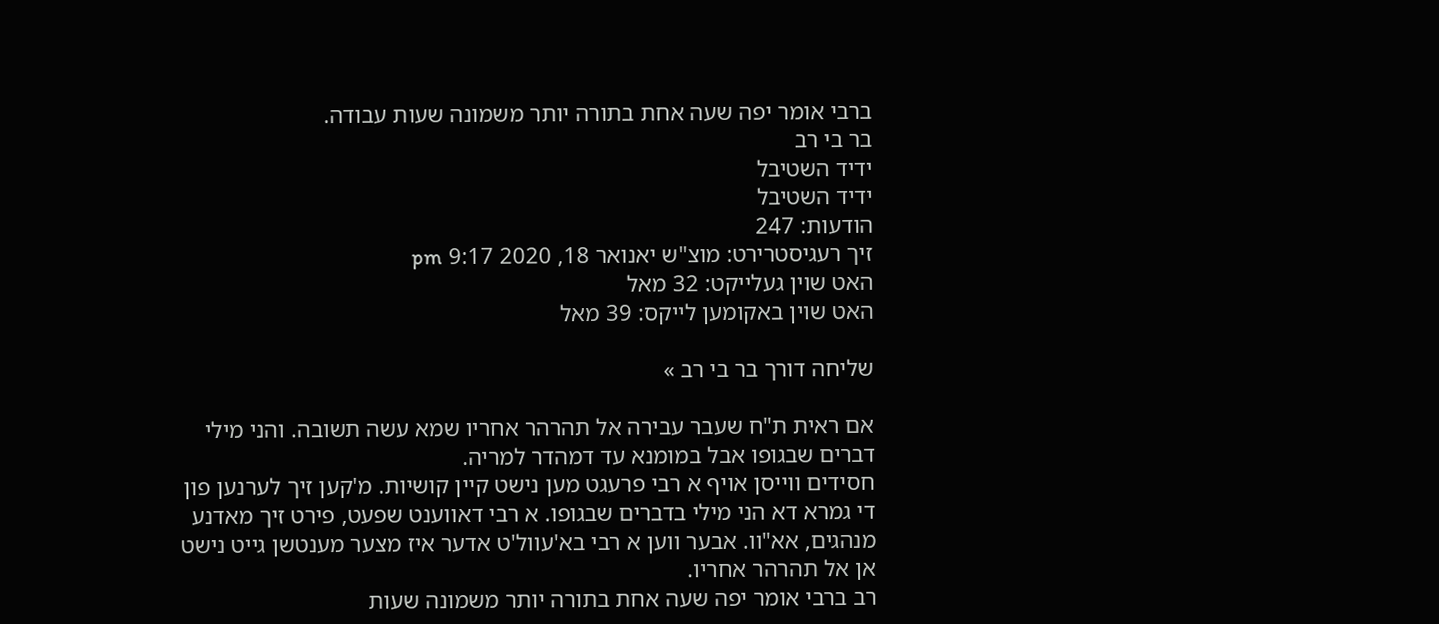ברבי אומר יפה שעה אחת בתורה יותר משמונה שעות עבודה.
בר בי רב
ידיד השטיבל
ידיד השטיבל
הודעות: 247
זיך רעגיסטרירט: מוצ"ש יאנואר 18, 2020 9:17 pm
האט שוין געלייקט: 32 מאל
האט שוין באקומען לייקס: 39 מאל

שליחה דורך בר בי רב »

אם ראית ת"ח שעבר עבירה אל תהרהר אחריו שמא עשה תשובה. והני מילי דברים שבגופו אבל במומנא עד דמהדר למריה.
חסידים ווייסן אויף א רבי פרעגט מען נישט קיין קושיות. מ'קען זיך לערנען פון די גמרא דא הני מילי בדברים שבגופו. א רבי דאווענט שפעט, פירט זיך מאדנע מנהגים, אא"וו. אבער ווען א רבי בא'עוול'ט אדער איז מצער מענטשן גייט נישט אן אל תהרהר אחריו.
רב ברבי אומר יפה שעה אחת בתורה יותר משמונה שעות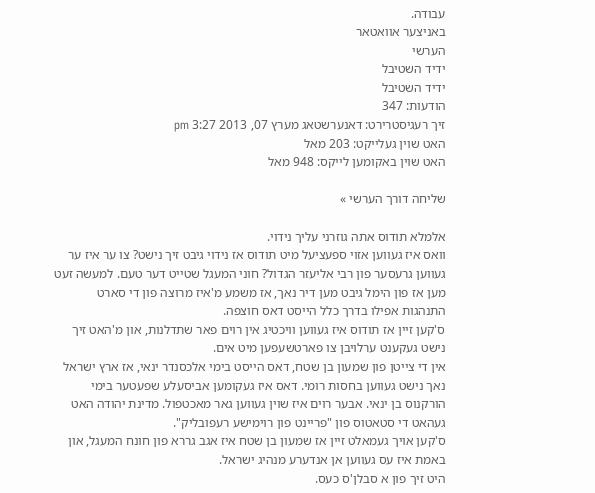עבודה.
באניצער אוואטאר
הערשי
ידיד השטיבל
ידיד השטיבל
הודעות: 347
זיך רעגיסטרירט: דאנערשטאג מערץ 07, 2013 3:27 pm
האט שוין געלייקט: 203 מאל
האט שוין באקומען לייקס: 948 מאל

שליחה דורך הערשי »

אלמלא תודוס אתה גוזרני עליך נידוי.
וואס איז געווען אזוי ספעציעל מיט תודוס אז נידוי גיבט זיך נישט? צו ער איז ער געווען גרעסער פון רבי אליעזר הגדול? חוני המעגל שטייט דער טעם. למעשה זעט מען אז פון הימל גיבט מען דיר נאך, אז משמע מ'איז מרוצה פון די סארט התנהגות אפילו בדרך כלל הייסט דאס חוצפה.
ס'קען זיין אז תודוס איז געווען וויכטיג אין רוים פאר שתדלנות, און מ'האט זיך נישט געקענט ערלויבן צו פארטשעפען מיט אים.
אין די צייטן פון שמעון בן שטח, דאס הייסט בימי אלכסנדר ינאי, אז ארץ ישראל נאך נישט געווען בחסות רומי. דאס איז געקומען אביסעלע שפעטער בימי הורקנוס בן ינאי. אבער רוים איז שוין געווען גאר מאכטפול. מדינת יהודה האט געהאט די סטאטוס פון "פריינט פון רוימישע רעפובליק".
ס'קען אויך געמאלט זיין אז שמעון בן שטח איז אגב גררא פון חונח המעגל, און באמת איז עס געווען אן אנדערע מנהיג ישראל.
היט זיך פון א סבלן'ס כעס.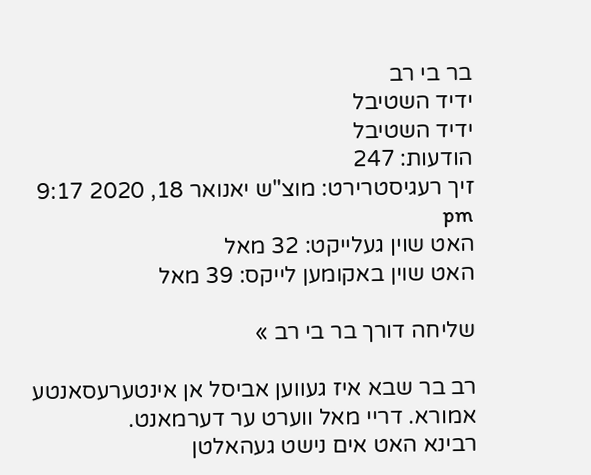בר בי רב
ידיד השטיבל
ידיד השטיבל
הודעות: 247
זיך רעגיסטרירט: מוצ"ש יאנואר 18, 2020 9:17 pm
האט שוין געלייקט: 32 מאל
האט שוין באקומען לייקס: 39 מאל

שליחה דורך בר בי רב »

רב בר שבא איז געווען אביסל אן אינטערעסאנטע אמורא. דריי מאל ווערט ער דערמאנט.
רבינא האט אים נישט געהאלטן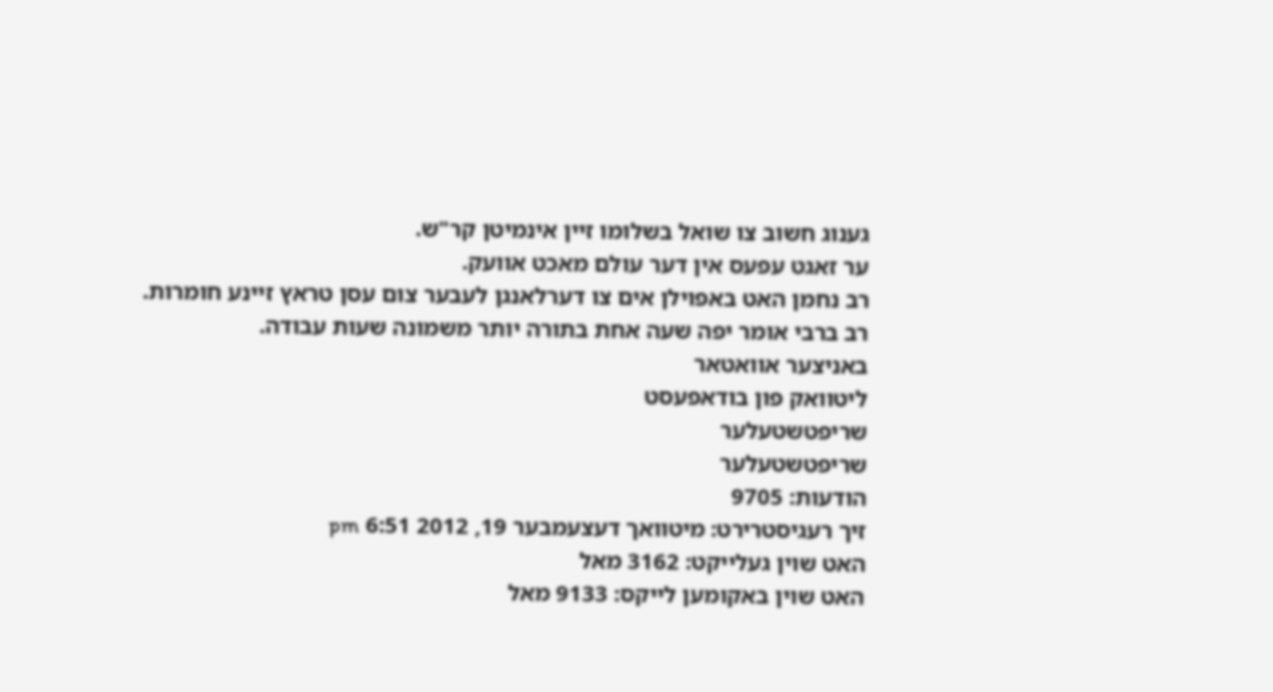גענוג חשוב צו שואל בשלומו זיין אינמיטן קר"ש.
ער זאגט עפעס אין דער עולם מאכט אוועק.
רב נחמן האט באפוילן אים צו דערלאנגן לעבער צום עסן טראץ זיינע חומרות.
רב ברבי אומר יפה שעה אחת בתורה יותר משמונה שעות עבודה.
באניצער אוואטאר
ליטוואק פון בודאפעסט
שריפטשטעלער
שריפטשטעלער
הודעות: 9705
זיך רעגיסטרירט: מיטוואך דעצעמבער 19, 2012 6:51 pm
האט שוין געלייקט: 3162 מאל
האט שוין באקומען לייקס: 9133 מאל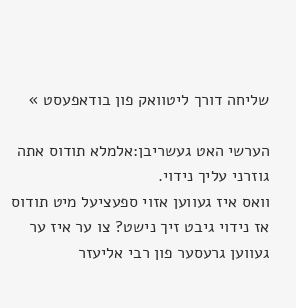שליחה דורך ליטוואק פון בודאפעסט »

הערשי האט געשריבן:אלמלא תודוס אתה גוזרני עליך נידוי.
וואס איז געווען אזוי ספעציעל מיט תודוס אז נידוי גיבט זיך נישט? צו ער איז ער געווען גרעסער פון רבי אליעזר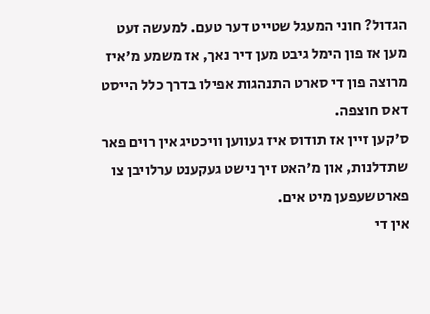הגדול? חוני המעגל שטייט דער טעם. למעשה זעט מען אז פון הימל גיבט מען דיר נאך, אז משמע מ'איז מרוצה פון די סארט התנהגות אפילו בדרך כלל הייסט דאס חוצפה.
ס'קען זיין אז תודוס איז געווען וויכטיג אין רוים פאר שתדלנות, און מ'האט זיך נישט געקענט ערלויבן צו פארטשעפען מיט אים.
אין די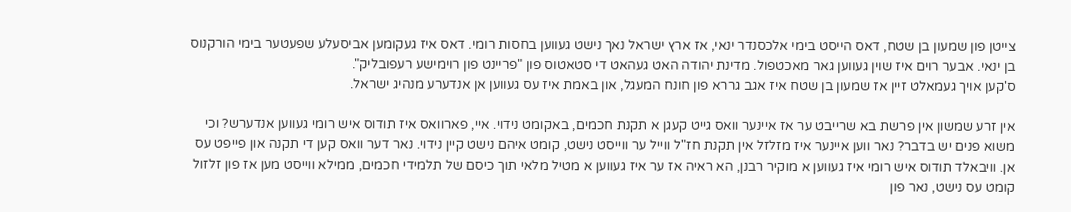צייטן פון שמעון בן שטח, דאס הייסט בימי אלכסנדר ינאי, אז ארץ ישראל נאך נישט געווען בחסות רומי. דאס איז געקומען אביסעלע שפעטער בימי הורקנוס בן ינאי. אבער רוים איז שוין געווען גאר מאכטפול. מדינת יהודה האט געהאט די סטאטוס פון "פריינט פון רוימישע רעפובליק".
ס'קען אויך געמאלט זיין אז שמעון בן שטח איז אגב גררא פון חונח המעגל, און באמת איז עס געווען אן אנדערע מנהיג ישראל.

אין זרע שמשון אין פרשת בא שרייבט ער אז איינער וואס גייט קעגן א תקנת חכמים, באקומט נידוי. איי, פארוואס איז תודוס איש רומי געווען אנדערש? וכי משוא פנים יש בדבר? נאר ווען איינער איז מזלזל אין תקנת חז"ל ווייל ער ווייסט נישט, קומט איהם נישט קיין נידוי. נאר דער וואס קען די תקנה און פייפט עס אן. וויבאלד תודוס איש רומי איז געווען א מוקיר רבנן, הא ראיה אז ער איז געווען א מטיל מלאי תוך כיסם של תלמידי חכמים, ממילא ווייסט מען אז פון זלזול קומט עס נישט, נאר פון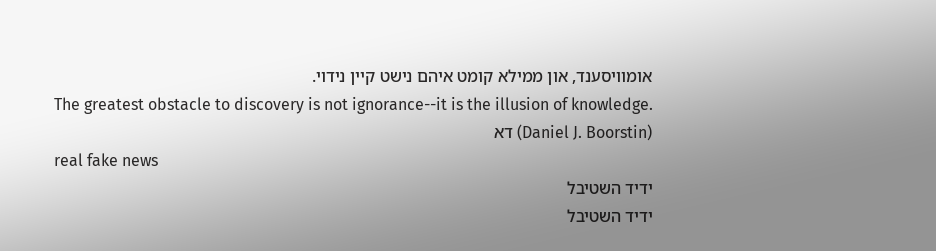אומוויסענד, און ממילא קומט איהם נישט קיין נידוי.
The greatest obstacle to discovery is not ignorance--it is the illusion of knowledge.
(Daniel J. Boorstin) דא
real fake news
ידיד השטיבל
ידיד השטיבל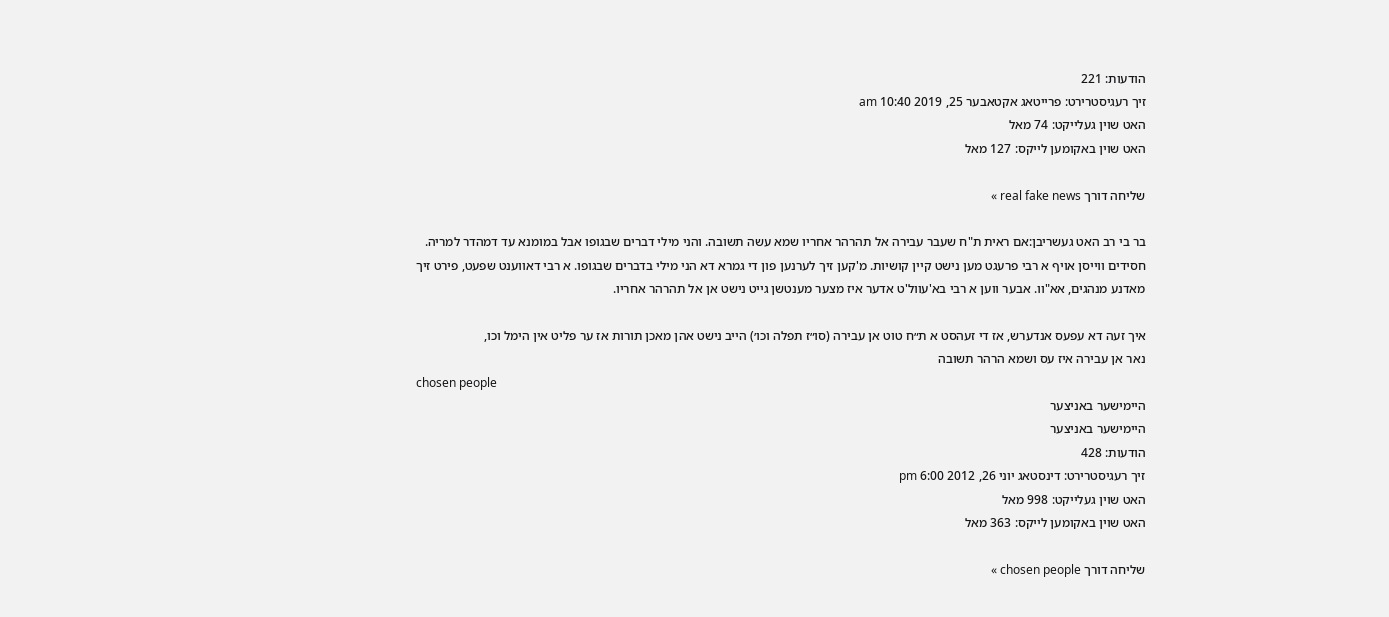הודעות: 221
זיך רעגיסטרירט: פרייטאג אקטאבער 25, 2019 10:40 am
האט שוין געלייקט: 74 מאל
האט שוין באקומען לייקס: 127 מאל

שליחה דורך real fake news »

בר בי רב האט געשריבן:אם ראית ת"ח שעבר עבירה אל תהרהר אחריו שמא עשה תשובה. והני מילי דברים שבגופו אבל במומנא עד דמהדר למריה.
חסידים ווייסן אויף א רבי פרעגט מען נישט קיין קושיות. מ'קען זיך לערנען פון די גמרא דא הני מילי בדברים שבגופו. א רבי דאווענט שפעט, פירט זיך מאדנע מנהגים, אא"וו. אבער ווען א רבי בא'עוול'ט אדער איז מצער מענטשן גייט נישט אן אל תהרהר אחריו.

איך זעה דא עפעס אנדערש, אז די זעהסט א ת״ח טוט אן עבירה (סו״ז תפלה וכו׳) הייב נישט אהן מאכן תורות אז ער פליט אין הימל וכו,
נאר אן עבירה איז עס ושמא הרהר תשובה
chosen people
היימישער באניצער
היימישער באניצער
הודעות: 428
זיך רעגיסטרירט: דינסטאג יוני 26, 2012 6:00 pm
האט שוין געלייקט: 998 מאל
האט שוין באקומען לייקס: 363 מאל

שליחה דורך chosen people »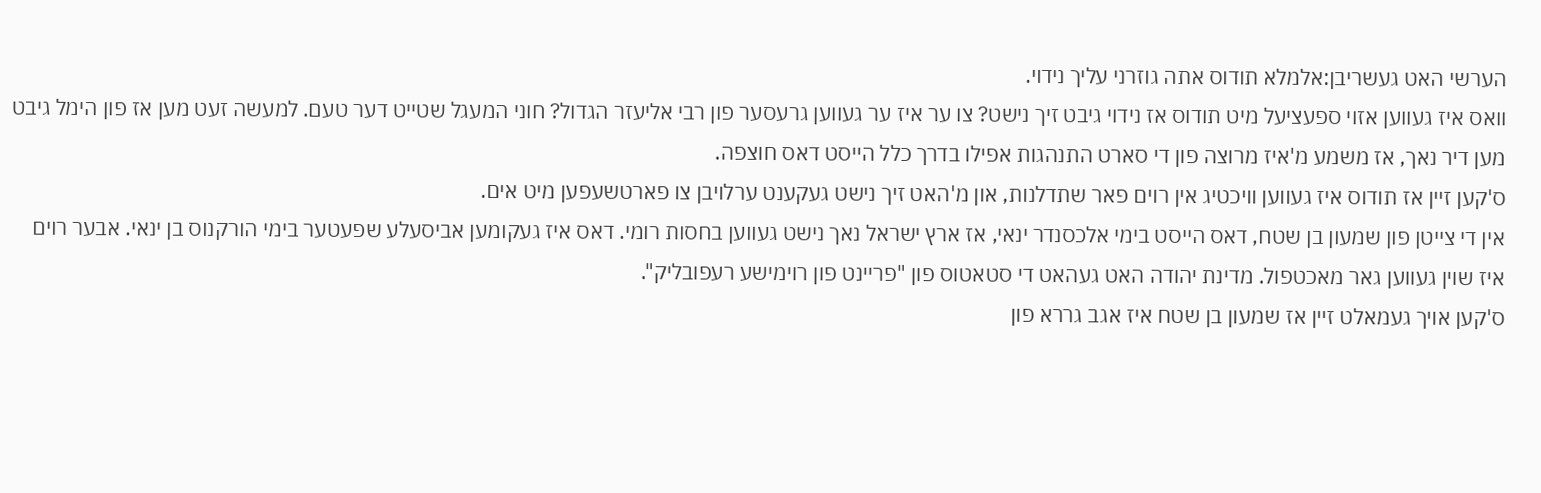הערשי האט געשריבן:אלמלא תודוס אתה גוזרני עליך נידוי.
וואס איז געווען אזוי ספעציעל מיט תודוס אז נידוי גיבט זיך נישט? צו ער איז ער געווען גרעסער פון רבי אליעזר הגדול? חוני המעגל שטייט דער טעם. למעשה זעט מען אז פון הימל גיבט מען דיר נאך, אז משמע מ'איז מרוצה פון די סארט התנהגות אפילו בדרך כלל הייסט דאס חוצפה.
ס'קען זיין אז תודוס איז געווען וויכטיג אין רוים פאר שתדלנות, און מ'האט זיך נישט געקענט ערלויבן צו פארטשעפען מיט אים.
אין די צייטן פון שמעון בן שטח, דאס הייסט בימי אלכסנדר ינאי, אז ארץ ישראל נאך נישט געווען בחסות רומי. דאס איז געקומען אביסעלע שפעטער בימי הורקנוס בן ינאי. אבער רוים איז שוין געווען גאר מאכטפול. מדינת יהודה האט געהאט די סטאטוס פון "פריינט פון רוימישע רעפובליק".
ס'קען אויך געמאלט זיין אז שמעון בן שטח איז אגב גררא פון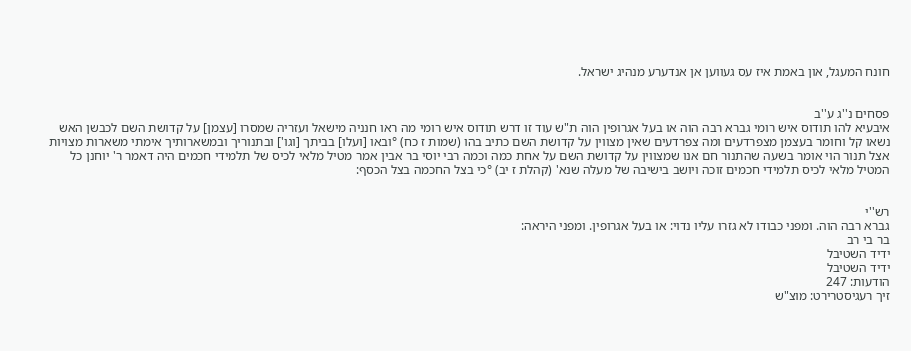חונח המעגל, און באמת איז עס געווען אן אנדערע מנהיג ישראל.


פסחים נ''ג ע''ב
איבעיא להו תודוס איש רומי גברא רבה הוה או בעל אגרופין הוה ת"ש עוד זו דרש תודוס איש רומי מה ראו חנניה מישאל ועזריה שמסרו [עצמן] על קדושת השם לכבשן האש נשאו קל וחומר בעצמן מצפרדעים ומה צפרדעים שאין מצווין על קדושת השם כתיב בהו (שמות ז כח) °ובאו [ועלו] בביתך [וגו'] ובתנוריך ובמשארותיך אימתי משארות מצויות אצל תנור הוי אומר בשעה שהתנור חם אנו שמצווין על קדושת השם על אחת כמה וכמה רבי יוסי בר אבין אמר מטיל מלאי לכיס של תלמידי חכמים היה דאמר ר' יוחנן כל המטיל מלאי לכיס תלמידי חכמים זוכה ויושב בישיבה של מעלה שנא' (קהלת ז יב) °כי בצל החכמה בצל הכסף:


רש''י
גברא רבה הוה. ומפני כבודו לא גזרו עליו נדוי: או בעל אגרופין. ומפני היראה:
בר בי רב
ידיד השטיבל
ידיד השטיבל
הודעות: 247
זיך רעגיסטרירט: מוצ"ש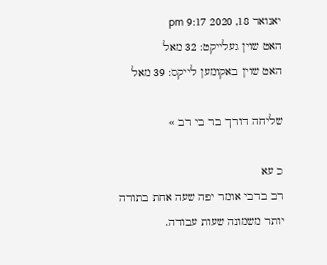יאנואר 18, 2020 9:17 pm
האט שוין געלייקט: 32 מאל
האט שוין באקומען לייקס: 39 מאל

שליחה דורך בר בי רב »

כ עא
רב ברבי אומר יפה שעה אחת בתורה יותר משמונה שעות עבודה.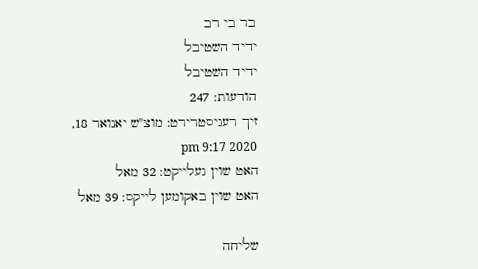בר בי רב
ידיד השטיבל
ידיד השטיבל
הודעות: 247
זיך רעגיסטרירט: מוצ"ש יאנואר 18, 2020 9:17 pm
האט שוין געלייקט: 32 מאל
האט שוין באקומען לייקס: 39 מאל

שליחה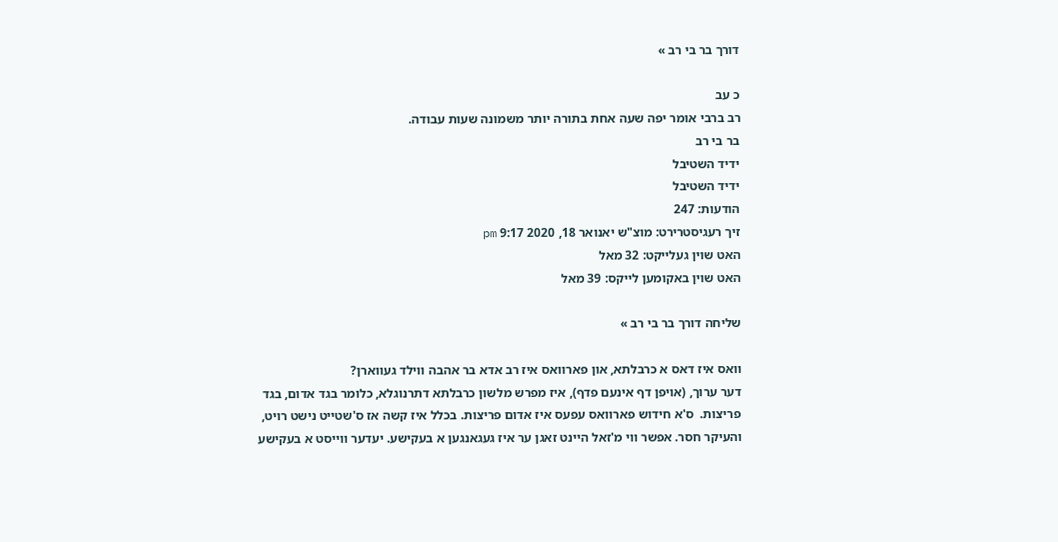דורך בר בי רב »

כ עב
רב ברבי אומר יפה שעה אחת בתורה יותר משמונה שעות עבודה.
בר בי רב
ידיד השטיבל
ידיד השטיבל
הודעות: 247
זיך רעגיסטרירט: מוצ"ש יאנואר 18, 2020 9:17 pm
האט שוין געלייקט: 32 מאל
האט שוין באקומען לייקס: 39 מאל

שליחה דורך בר בי רב »

וואס איז דאס א כרבלתא, און פארוואס איז רב אדא בר אהבה ווילד געווארן?
דער ערוך, (אויפן דף אינעם פדף), איז מפרש מלשון כרבלתא דתרנוגלא, כלומר בגד אדום, בגד פריצות.  ס'א חידוש פארוואס עפעס איז אדום פריצות. בכלל איז קשה אז ס'שטייט נישט רויט, והעיקר חסר. אפשר ווי מ'זאל היינט זאגן ער איז געגאנגען א בעקישע. יעדער ווייסט א בעקישע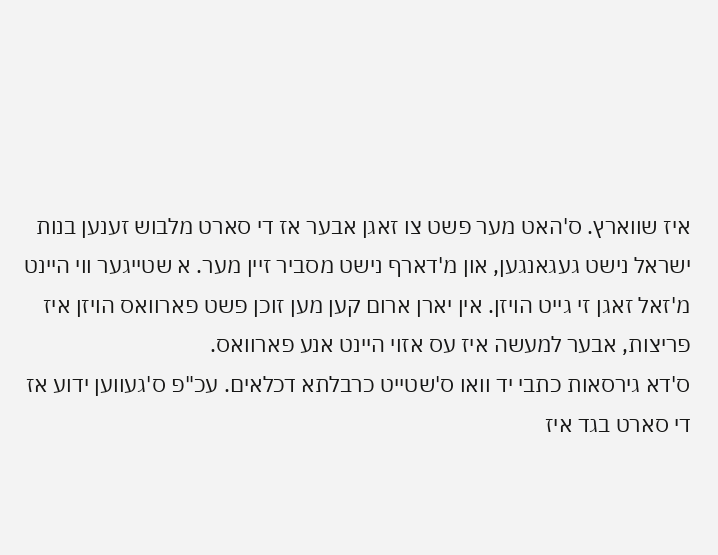איז שווארץ. ס'האט מער פשט צו זאגן אבער אז די סארט מלבוש זענען בנות ישראל נישט געגאנגען, און מ'דארף נישט מסביר זיין מער. א שטייגער ווי היינט מ'זאל זאגן זי גייט הויזן. אין יארן ארום קען מען זוכן פשט פארוואס הויזן איז פריצות, אבער למעשה איז עס אזוי היינט אנע פארוואס.
ס'דא גירסאות כתבי יד וואו ס'שטייט כרבלתא דכלאים. עכ"פ ס'געווען ידוע אז די סארט בגד איז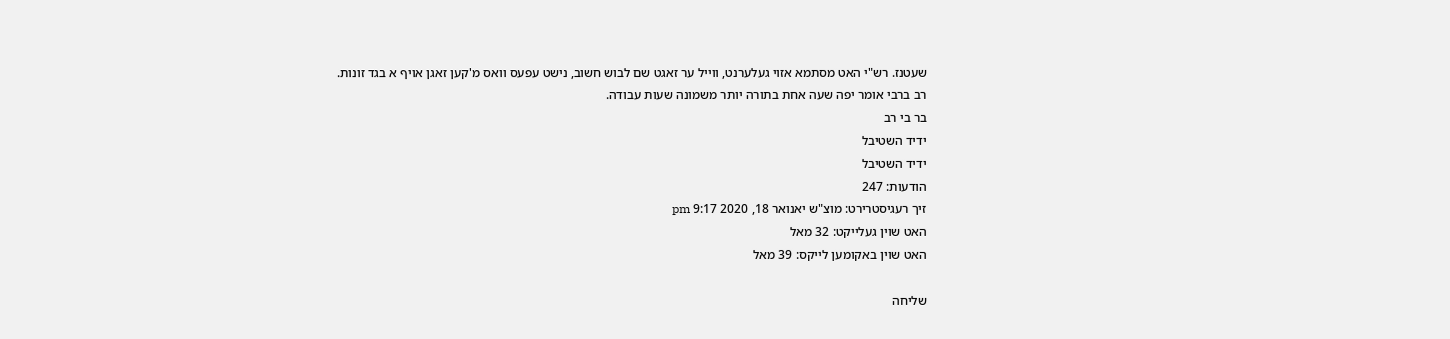שעטנז. רש"י האט מסתמא אזוי געלערנט, ווייל ער זאגט שם לבוש חשוב, נישט עפעס וואס מ'קען זאגן אויף א בגד זונות.
רב ברבי אומר יפה שעה אחת בתורה יותר משמונה שעות עבודה.
בר בי רב
ידיד השטיבל
ידיד השטיבל
הודעות: 247
זיך רעגיסטרירט: מוצ"ש יאנואר 18, 2020 9:17 pm
האט שוין געלייקט: 32 מאל
האט שוין באקומען לייקס: 39 מאל

שליחה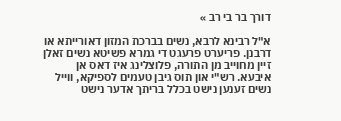דורך בר בי רב »

א"ל רבינא לרבא, נשים בברכת המזון דאורייתא או דרבנן. פריערט פרעגט די גמרא פשיטא נשים זאלן זיין מחוייב מן התורה, פלוצלינג איז דאס אן איבעא. רש"י און תוס גיבן טעמים לספיקא, ווייל נשים זענען נישט בכלל בריתך אדער נישט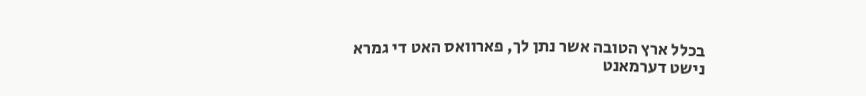בכלל ארץ הטובה אשר נתן לך, פארוואס האט די גמרא נישט דערמאנט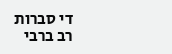די סברות
רב ברבי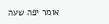אומר יפה שעה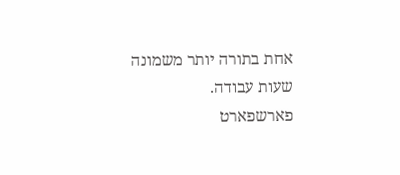אחת בתורה יותר משמונה שעות עבודה.
פארשפארט